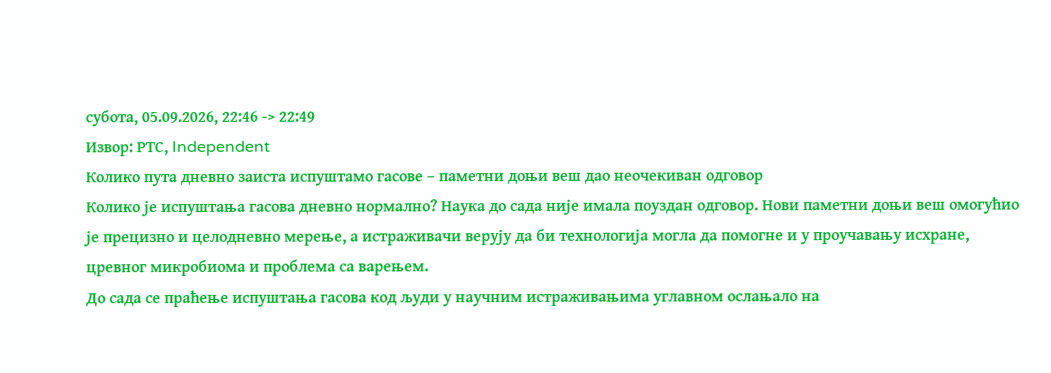субота, 05.09.2026, 22:46 -> 22:49
Извор: РТС, Independent
Колико пута дневно заиста испуштамо гасове – паметни доњи веш дао неочекиван одговор
Колико је испуштања гасова дневно нормално? Наука до сада није имала поуздан одговор. Нови паметни доњи веш омогућио је прецизно и целодневно мерење, а истраживачи верују да би технологија могла да помогне и у проучавању исхране, цревног микробиома и проблема са варењем.
До сада се праћење испуштања гасова код људи у научним истраживањима углавном ослањало на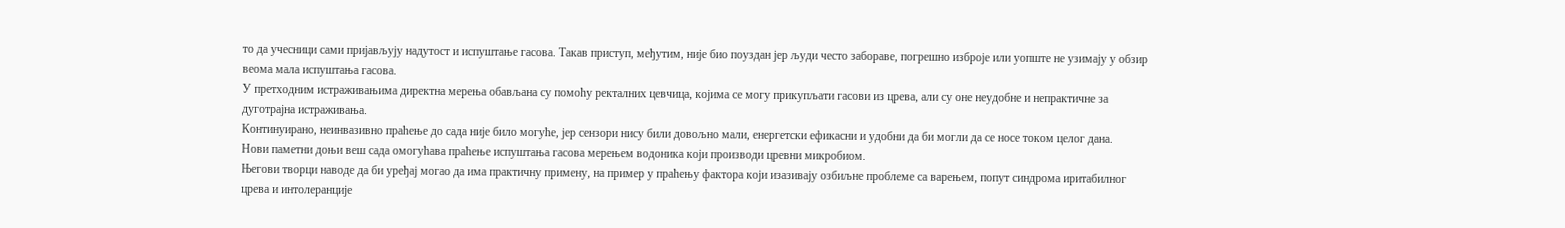то да учесници сами пријављују надутост и испуштање гасова. Такав приступ, међутим, није био поуздан јер људи често забораве, погрешно изброје или уопште не узимају у обзир веома мала испуштања гасова.
У претходним истраживањима директна мерења обављана су помоћу ректалних цевчица, којима се могу прикупљати гасови из црева, али су оне неудобне и непрактичне за дуготрајна истраживања.
Континуирано, неинвазивно праћење до сада није било могуће, јер сензори нису били довољно мали, енергетски ефикасни и удобни да би могли да се носе током целог дана.
Нови паметни доњи веш сада омогућава праћење испуштања гасова мерењем водоника који производи цревни микробиом.
Његови творци наводе да би уређај могао да има практичну примену, на пример у праћењу фактора који изазивају озбиљне проблеме са варењем, попут синдрома иритабилног црева и интолеранције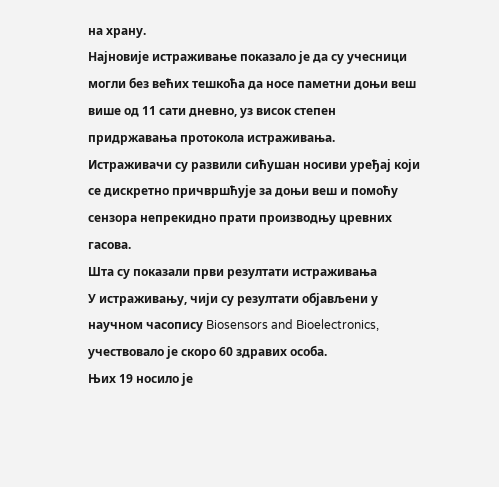на храну.
Најновије истраживање показало је да су учесници могли без већих тешкоћа да носе паметни доњи веш више од 11 сати дневно, уз висок степен придржавања протокола истраживања.
Истраживачи су развили сићушан носиви уређај који се дискретно причвршћује за доњи веш и помоћу сензора непрекидно прати производњу цревних гасова.
Шта су показали први резултати истраживања
У истраживању, чији су резултати објављени у научном часопису Biosensors and Bioelectronics, учествовало је скоро 60 здравих особа.
Њих 19 носило је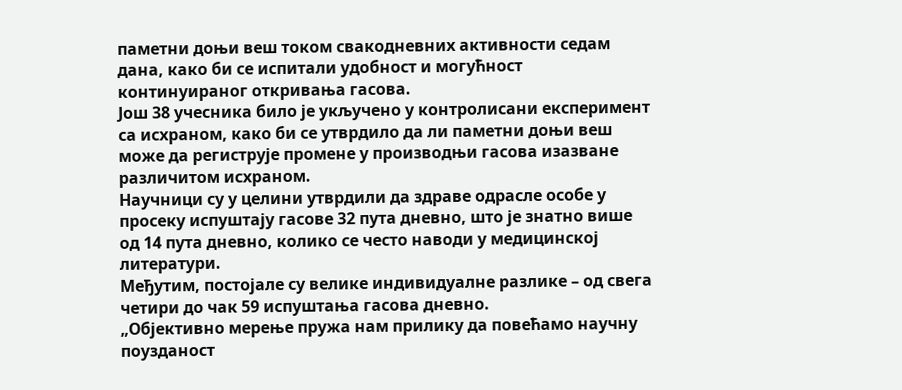паметни доњи веш током свакодневних активности седам дана, како би се испитали удобност и могућност континуираног откривања гасова.
Још 38 учесника било је укључено у контролисани експеримент са исхраном, како би се утврдило да ли паметни доњи веш може да региструје промене у производњи гасова изазване различитом исхраном.
Научници су у целини утврдили да здраве одрасле особе у просеку испуштају гасове 32 пута дневно, што је знатно више од 14 пута дневно, колико се често наводи у медицинској литератури.
Међутим, постојале су велике индивидуалне разлике – од свега четири до чак 59 испуштања гасова дневно.
„Објективно мерење пружа нам прилику да повећамо научну поузданост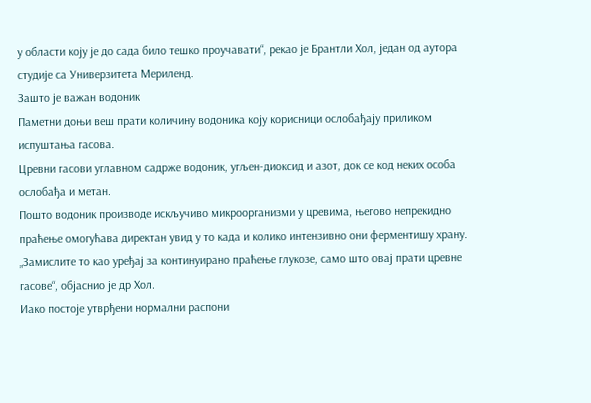у области коју је до сада било тешко проучавати“, рекао је Брантли Хол, један од аутора студије са Универзитета Мериленд.
Зашто је важан водоник
Паметни доњи веш прати количину водоника коју корисници ослобађају приликом испуштања гасова.
Цревни гасови углавном садрже водоник, угљен-диоксид и азот, док се код неких особа ослобађа и метан.
Пошто водоник производе искључиво микроорганизми у цревима, његово непрекидно праћење омогућава директан увид у то када и колико интензивно они ферментишу храну.
„Замислите то као уређај за континуирано праћење глукозе, само што овај прати цревне гасове“, објаснио је др Хол.
Иако постоје утврђени нормални распони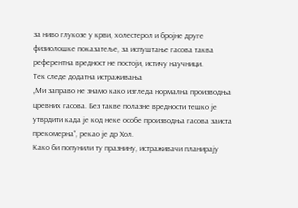за ниво глукозе у крви, холестерол и бројне друге физиолошке показатеље, за испуштање гасова таква референтна вредност не постоји, истичу научници.
Тек следе додатна истраживања
„Ми заправо не знамо како изгледа нормална производња цревних гасова. Без такве полазне вредности тешко је утврдити када је код неке особе производња гасова заиста прекомерна“, рекао је др Хол.
Како би попунили ту празнину, истраживачи планирају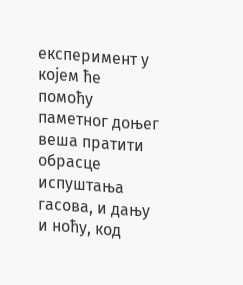експеримент у којем ће помоћу паметног доњег веша пратити обрасце испуштања гасова, и дању и ноћу, код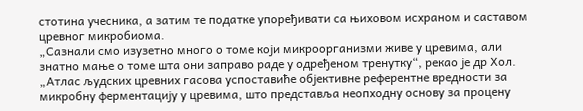стотина учесника, а затим те податке упоређивати са њиховом исхраном и саставом цревног микробиома.
„Сазнали смо изузетно много о томе који микроорганизми живе у цревима, али знатно мање о томе шта они заправо раде у одређеном тренутку“, рекао је др Хол.
„Атлас људских цревних гасова успоставиће објективне референтне вредности за микробну ферментацију у цревима, што представља неопходну основу за процену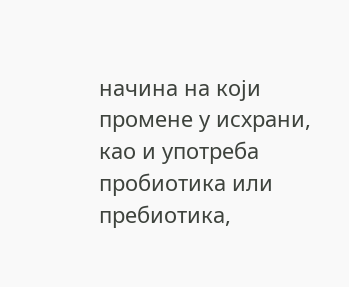начина на који промене у исхрани, као и употреба пробиотика или пребиотика,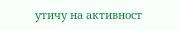утичу на активност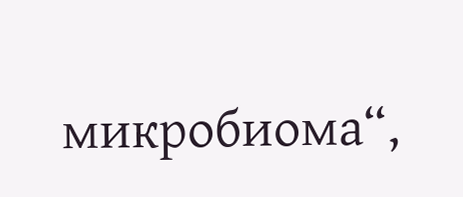микробиома“,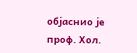објаснио је проф. Хол.